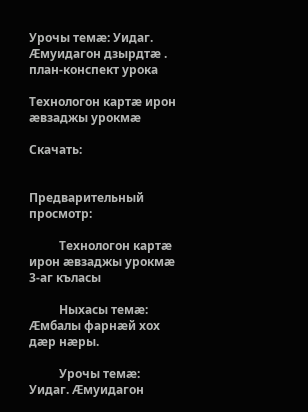Урочы темӕ: Уидаг. Ӕмуидагон дзырдтӕ .
план-конспект урока

Технологон картӕ ирон ӕвзаджы урокмӕ

Скачать:


Предварительный просмотр:

          Технологон картӕ ирон ӕвзаджы урокмӕ 3-аг къласы

          Ныхасы темӕ: Ӕмбалы фарнӕй хох дӕр нӕры.

          Урочы темӕ: Уидаг. Ӕмуидагон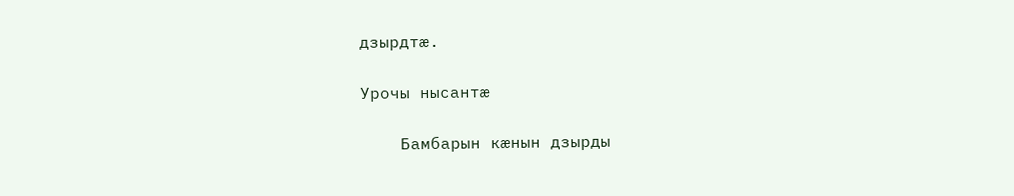дзырдтӕ.

Урочы нысантӕ

    Бамбарын кӕнын дзырды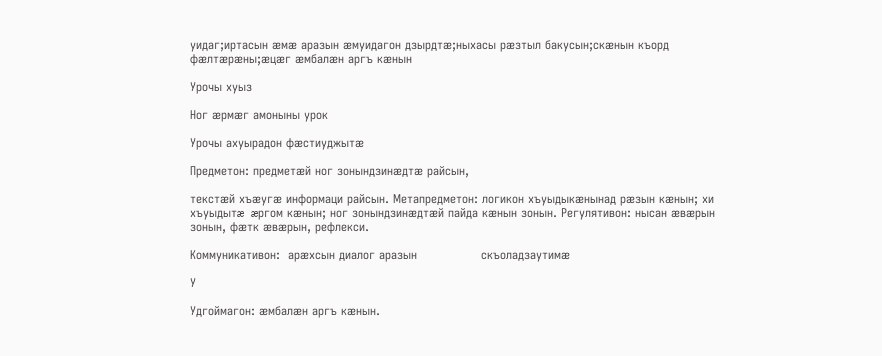уидаг;иртасын ӕмӕ аразын ӕмуидагон дзырдтӕ;ныхасы рӕзтыл бакусын;скӕнын къорд фӕлтӕрӕны;ӕцӕг ӕмбалӕн аргъ кӕнын

Урочы хуыз

Ног ӕрмӕг амоныны урок

Урочы ахуырадон фӕстиуджытӕ

Предметон: предметӕй ног зонындзинӕдтӕ райсын,

текстæй хъæугæ информаци райсын. Метапредметон: логикон хъуыдыкæнынад рæзын кæнын; хи хъуыдытæ æргом кæнын; ног зонындзинæдтæй пайда кæнын зонын. Регулятивон: нысан æвæрын зонын, фæтк æвæрын, рефлекси.

Коммуникативон:  арӕхсын диалог аразын                скъоладзаутимӕ

У

Удгоймагон: ӕмбалӕн аргъ кӕнын.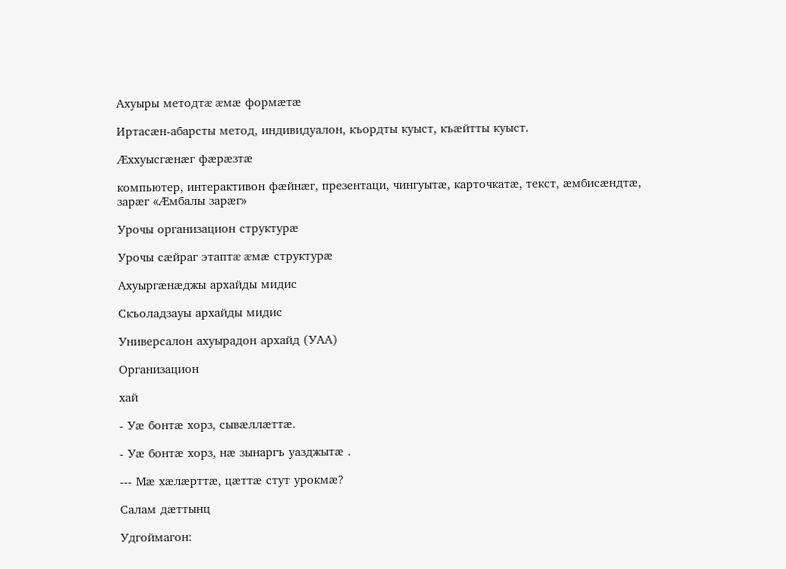Ахуыры методтæ æмæ формæтæ

Иртасæн-абарсты метод, индивидуалон, къордты куыст, къæйтты куыст.

Æххуысгæнæг фæрæзтæ

компьютер, интерактивон фæйнæг, презентаци, чингуытæ, карточкатæ, текст, ӕмбисӕндтӕ, зарӕг «Ӕмбалы зарӕг»

Урочы организацион структурæ

Урочы сæйраг этаптæ æмæ структурæ

Ахуыргæнæджы архайды мидис

Скъоладзауы архайды мидис

Универсалон ахуырадон архайд (УАА)

Организацион

хай

- Уæ бонтæ хорз, сывæллæттæ.

- Уæ бонтæ хорз, нæ зынаргъ уазджытæ .

--- Мæ хæлæрттæ, цæттæ стут урокмæ?

Cалам дæттынц

Удгоймагон: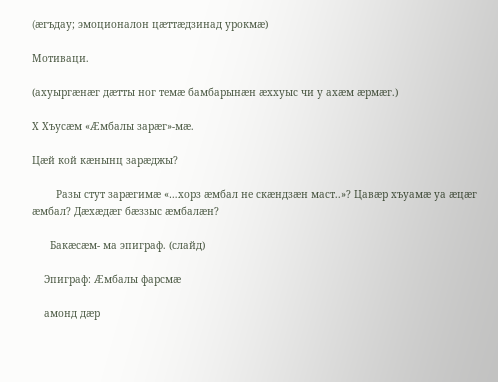(æгъдау; эмоционалон цæттæдзинад урокмæ)

Мотиваци.

(ахуыргæнæг дæтты ног темæ бамбарынæн æххуыс чи у ахæм æрмæг.)

Х Хъусӕм «Ӕмбалы зарӕг»-мӕ.

Цӕй кой кӕнынц зарӕджы?

        Разы стут зарӕгимӕ «…хорз ӕмбал не скӕндзӕн маст..»? Цавӕр хъуамӕ уа ӕцӕг ӕмбал? Дӕхӕдӕг бӕззыс ӕмбалӕн?

      Бакӕсӕм- ма эпиграф. (слайд)

    Эпиграф: Ӕмбалы фарсмӕ

    амонд дӕр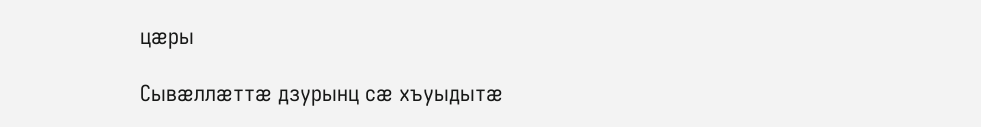цӕры

Сывæллæттæ дзурынц сæ хъуыдытæ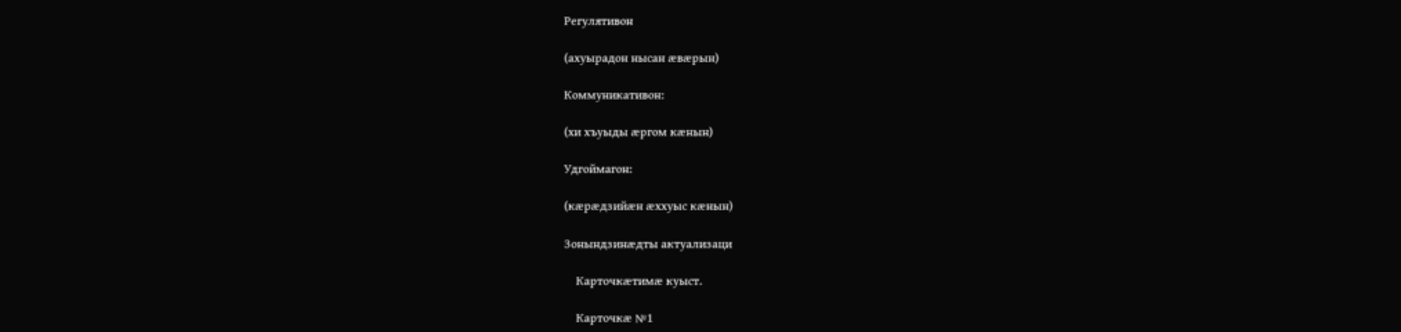Регулятивон

(ахуырадон нысан æвæрын)

Коммуникативон:

(хи хъуыды æргом кæнын)

Удгоймагон:

(кæрæдзийæн æххуыс кæнын)

Зонындзинӕдты актуализаци

    Карточкӕтимӕ куыст.

    Карточкӕ №1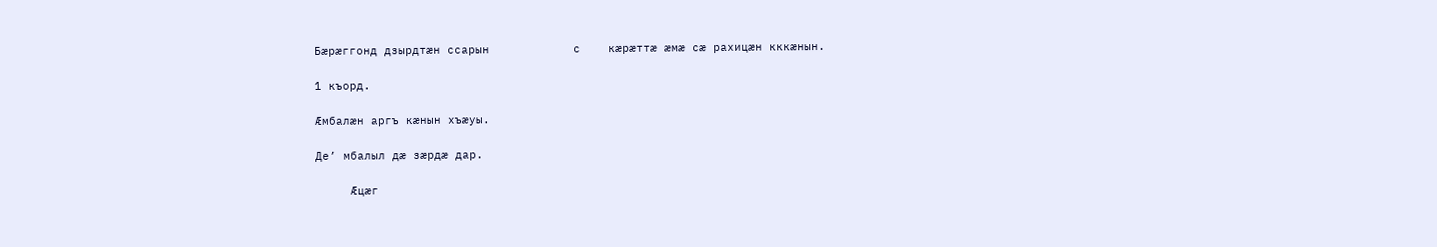Бӕрӕггонд дзырдтӕн ссарын            с    кӕрӕттӕ ӕмӕ сӕ рахицӕн кккӕнын.

1 къорд.

Ӕмбалӕн аргъ кӕнын хъӕуы.

Де’ мбалыл дӕ зӕрдӕ дар.

     Ӕцӕг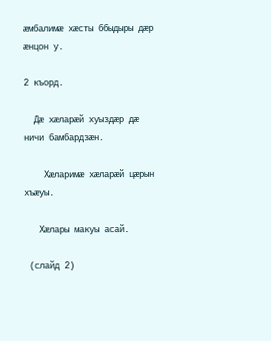ӕмбалимӕ хӕсты ббыдыры дӕр ӕнцон у.

2 къорд.

  Дӕ хӕларӕй хуыздӕр дӕ ничи бамбардзӕн.

    Хӕларимӕ хӕларӕй цӕрын хъӕуы.

   Хӕлары макуы асай.

 (слайд 2)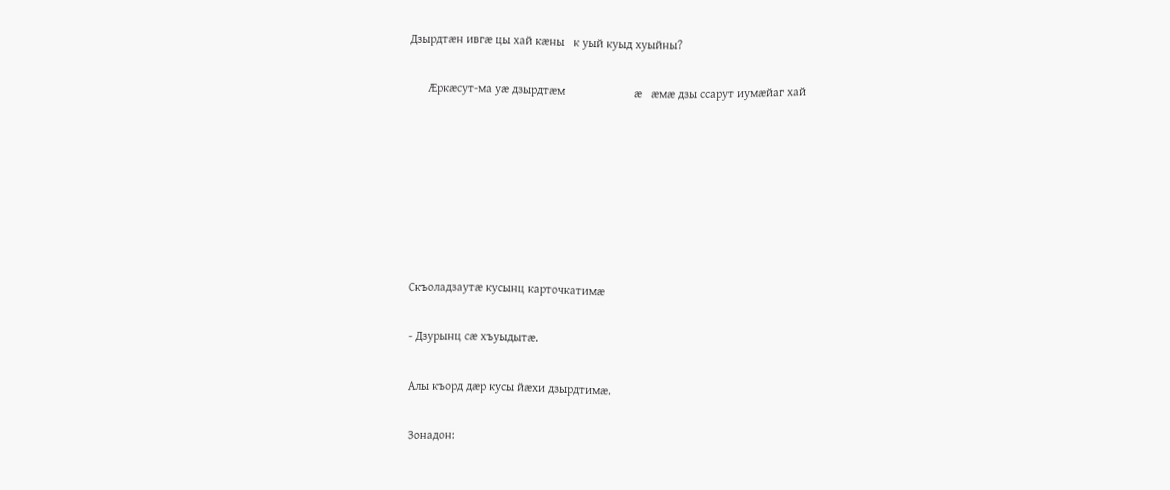Дзырдтӕн ивгӕ цы хай кӕны   к уый куыд хуыйны?

      Ӕркӕсут-ма уӕ дзырдтӕм                       ӕ   æмæ дзы ссарут иумӕйаг хай







Скъоладзаутæ кусынц карточкатимæ

- Дзурынц сæ хъуыдытæ.

Алы къорд дӕр кусы йӕхи дзырдтимӕ.

Зонадон: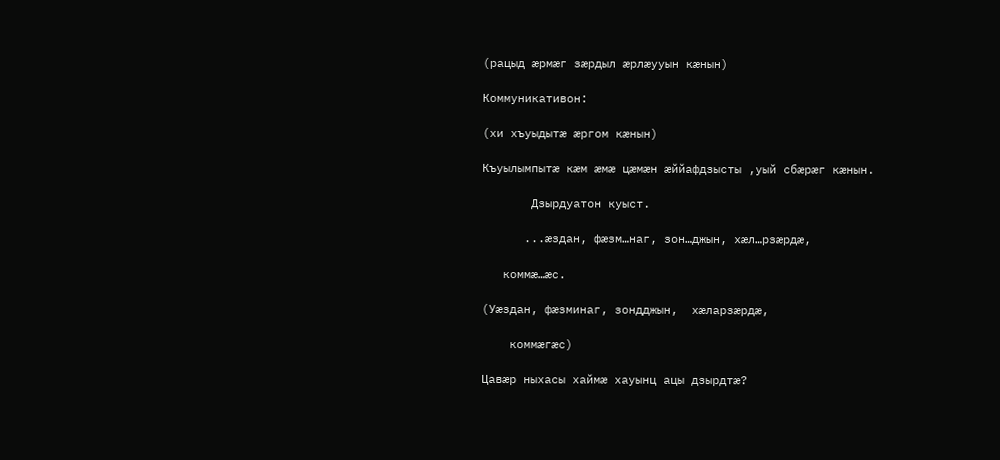(рацыд æрмæг зæрдыл æрлæууын кæнын)

Коммуникативон:

(хи хъуыдытæ æргом кæнын)

Къуылымпытӕ кӕм ӕмӕ цӕмӕн ӕййафдзысты ,уый сбӕрӕг кӕнын.

       Дзырдуатон куыст.

      ...ӕздан, фӕзм…наг, зон…джын, хӕл…рзӕрдӕ,

   коммӕ…ӕс.

(Уӕздан, фӕзминаг, зондджын,  хӕларзӕрдӕ,

    коммӕгӕс)

Цавӕр ныхасы хаймӕ хауынц ацы дзырдтӕ?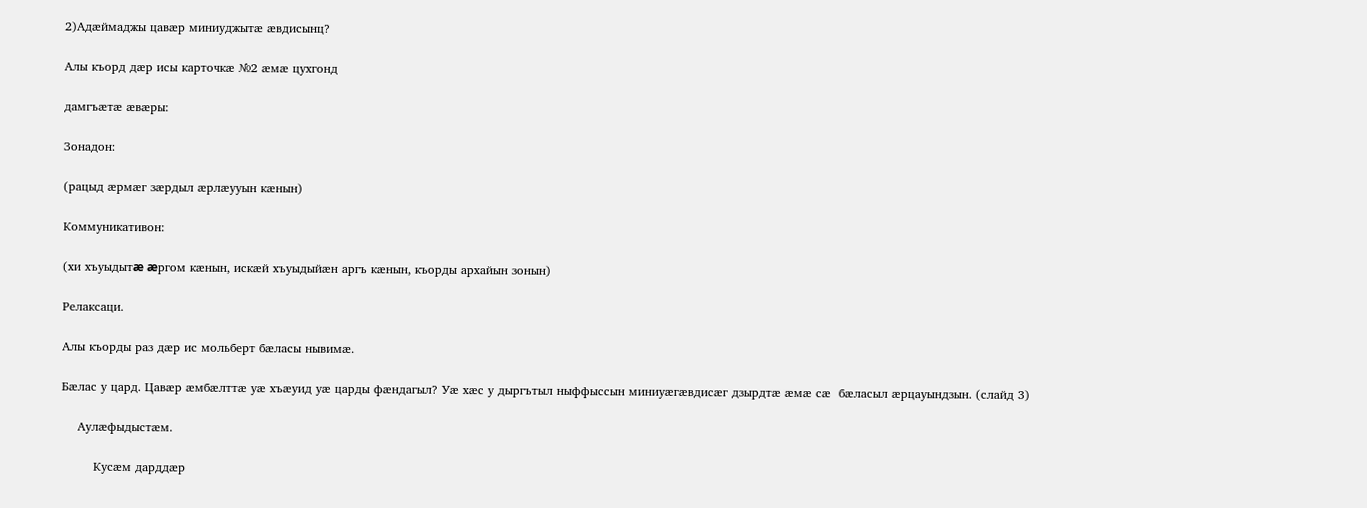2)Адӕймаджы цавӕр миниуджытӕ ӕвдисынц?

Алы къорд дӕр исы карточкӕ №2 ӕмӕ цухгонд

дамгъӕтӕ ӕвӕры:

Зонадон:

(рацыд æрмæг зæрдыл æрлæууын кæнын)

Коммуникативон:

(хи хъуыдытæ æргом кæнын, искæй хъуыдыйæн аргъ кæнын, къорды архайын зонын)

Релаксаци.

Алы къорды раз дӕр ис мольберт бӕласы нывимӕ.

Бӕлас у цард. Цавӕр ӕмбӕлттӕ уӕ хъӕуид уӕ царды фӕндагыл? Уӕ хӕс у дыргътыл ныффыссын миниуӕгӕвдисӕг дзырдтӕ ӕмӕ сӕ  бӕласыл ӕрцауындзын. (слайд 3)

    Аулӕфыдыстӕм.

        Кусӕм дарддӕр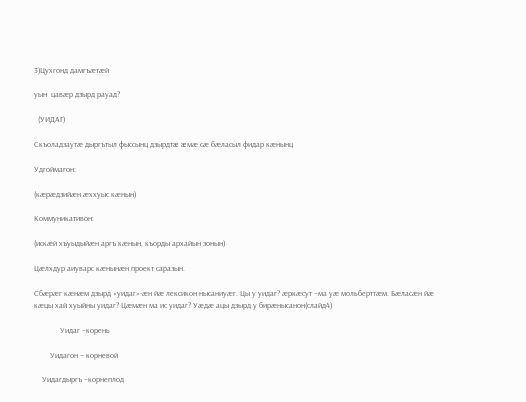3)Цухгонд дамгъӕтӕй

уын  цавӕр дзырд рауад?

  (УИДАГ)

Скъоладзаутæ дыргътыл фыссынц дзырдтæ æмæ сæ бæласыл фидар кæнынц

Удгоймагон:

(кæрæдзийæн æххуыс кæнын)

Коммуникативон:

(искæй хъуыдыйæн аргъ кæнын, къорды архайын зонын)

Цӕлхдур аиуварс кӕнынӕн проект саразын.

Сбӕрӕг кӕнӕм дзырд «уидаг»-ӕн йӕ лексикон нысаниуӕг. Цы у уидаг? ӕркӕсут –ма уӕ мольберттӕм. Бӕласӕн йӕ кӕцы хай хуыйны уидаг? Цӕмӕн ма ис уидаг? Уӕдӕ ацы дзырд у бирӕнысанон(слайд4)

             Уидаг –корень

        Уидагон – корневой

    Уидагдыргъ –корнеплод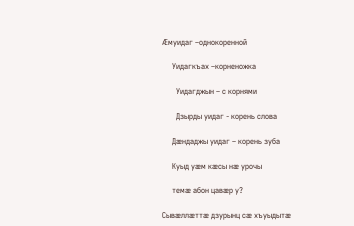Ӕмуидаг –однокоренной

     Уидагкъах –корненожка

       Уидагджын – с корнями

       Дзырды уидаг - корень слова

     Дӕндаджы уидаг – корень зуба

     Куыд уӕм кӕсы нӕ урочы

     темӕ абон цавӕр у?

Сывæллæттæ дзурынц сæ хъуыдытæ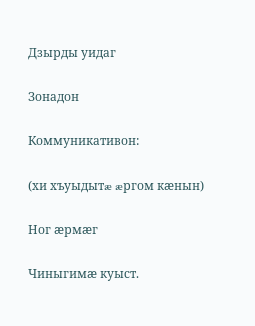Дзырды уидаг

Зонадон

Коммуникативон:

(хи хъуыдытæ æргом кæнын)

Ног ӕрмӕг

Чиныгимӕ куыст.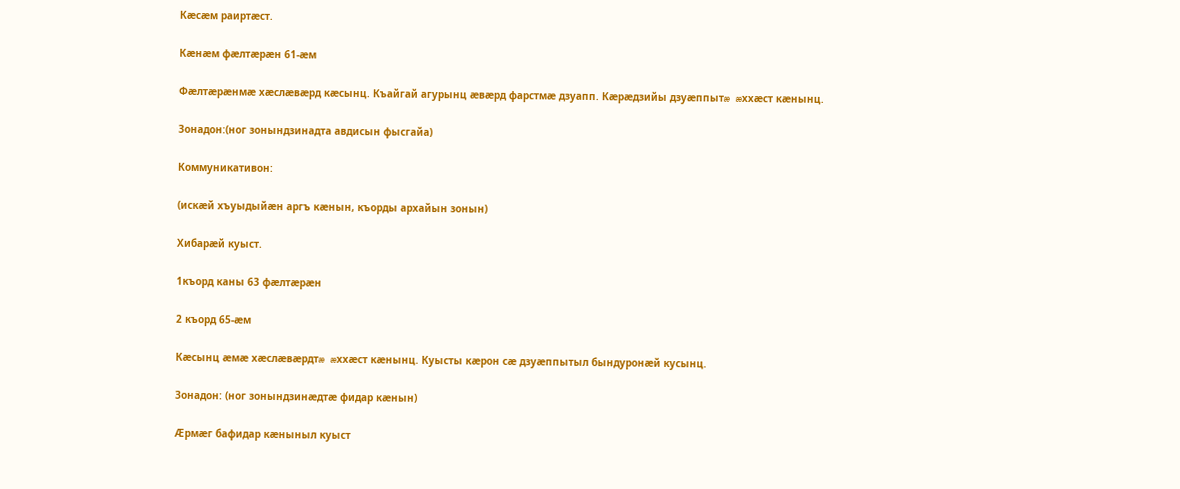Кӕсӕм раиртӕст.

Кӕнӕм фӕлтӕрӕн 61-ӕм

Фæлтæрæнмæ хæслæвæрд кæсынц. Къайгай агурынц æвæрд фарстмæ дзуапп. Кæрæдзийы дзуæппытæ æххæст кæнынц.

Зонадон:(ног зонындзинадта авдисын фысгайа)

Коммуникативон:

(искæй хъуыдыйæн аргъ кæнын, къорды архайын зонын)

Хибарӕй куыст.

1къорд каны 63 фӕлтӕрӕн

2 къорд 65-ӕм

Кæсынц æмæ хæслæвæрдтæ æххæст кæнынц. Куысты кæрон сæ дзуæппытыл бындуронæй кусынц.

Зонадон: (ног зонындзинæдтæ фидар кæнын)

Ӕрмӕг бафидар кӕныныл куыст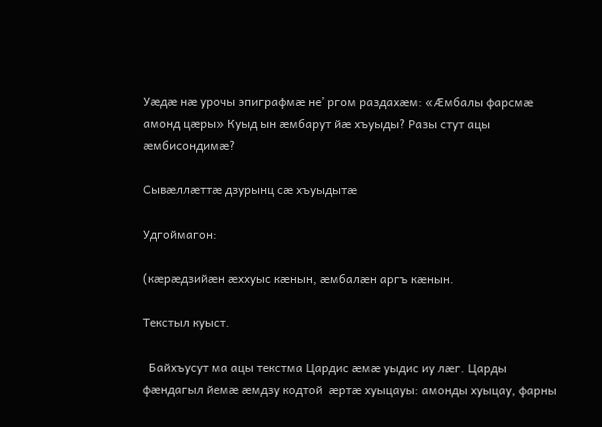Уӕдӕ нӕ урочы эпиграфмӕ не’ ргом раздахӕм: «Ӕмбалы фарсмӕ амонд цӕры» Куыд ын ӕмбарут йӕ хъуыды? Разы стут ацы ӕмбисондимӕ?

Сывæллæттæ дзурынц сæ хъуыдытæ

Удгоймагон:

(кæрæдзийæн æххуыс кæнын, ӕмбалӕн аргъ кӕнын.

Текстыл куыст.

  Байхъусут ма ацы текстма Цардис ӕмӕ уыдис иу лӕг. Царды фӕндагыл йемӕ ӕмдзу кодтой  ӕртӕ хуыцауы: амонды хуыцау, фарны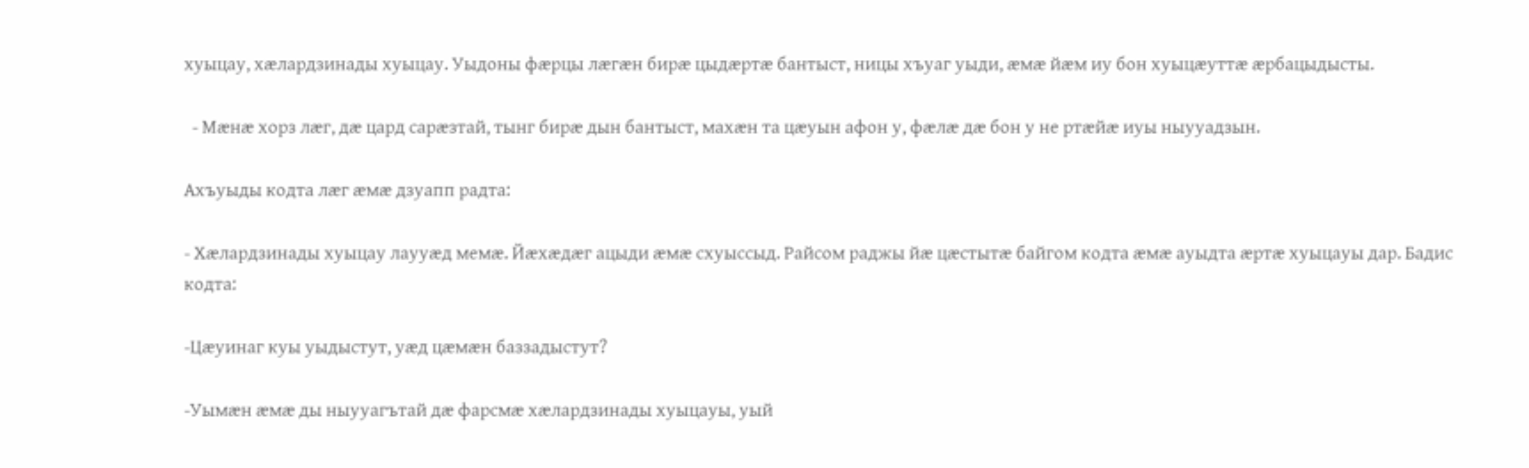хуыцау, хӕлардзинады хуыцау. Уыдоны фӕрцы лӕгӕн бирӕ цыдӕртӕ бантыст, ницы хъуаг уыди, ӕмӕ йӕм иу бон хуыцӕуттӕ ӕрбацыдысты.

  - Мӕнӕ хорз лӕг, дӕ цард сарӕзтай, тынг бирӕ дын бантыст, махӕн та цӕуын афон у, фӕлӕ дӕ бон у не ртӕйӕ иуы ныууадзын.

Ахъуыды кодта лӕг ӕмӕ дзуапп радта:

- Хӕлардзинады хуыцау лаууӕд мемӕ. Йӕхӕдӕг ацыди ӕмӕ схуыссыд. Райсом раджы йӕ цӕстытӕ байгом кодта ӕмӕ ауыдта ӕртӕ хуыцауы дар. Бадис кодта:

-Цӕуинаг куы уыдыстут, уӕд цӕмӕн баззадыстут?

-Уымӕн ӕмӕ ды ныууагътай дӕ фарсмӕ хӕлардзинады хуыцауы, уый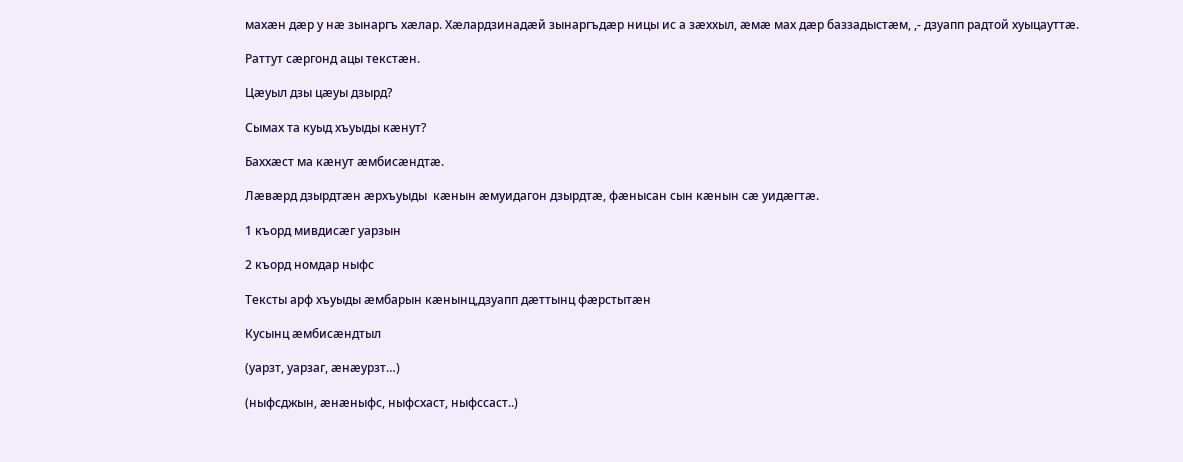махӕн дӕр у нӕ зынаргъ хӕлар. Хӕлардзинадӕй зынаргъдӕр ницы ис а зӕххыл, ӕмӕ мах дӕр баззадыстӕм, ,- дзуапп радтой хуыцауттӕ.

Раттут сӕргонд ацы текстӕн.

Цӕуыл дзы цӕуы дзырд?

Сымах та куыд хъуыды кӕнут?

Баххӕст ма кӕнут ӕмбисӕндтӕ.

Лӕвӕрд дзырдтӕн ӕрхъуыды  кӕнын ӕмуидагон дзырдтӕ, фӕнысан сын кӕнын сӕ уидӕгтӕ.

1 къорд мивдисӕг уарзын

2 къорд номдар ныфс

Тексты арф хъуыды ӕмбарын кӕнынц,дзуапп дӕттынц фӕрстытӕн

Кусынц ӕмбисӕндтыл

(уарзт, уарзаг, ӕнӕурзт…)

(ныфсджын, ӕнӕныфс, ныфсхаст, ныфссаст..)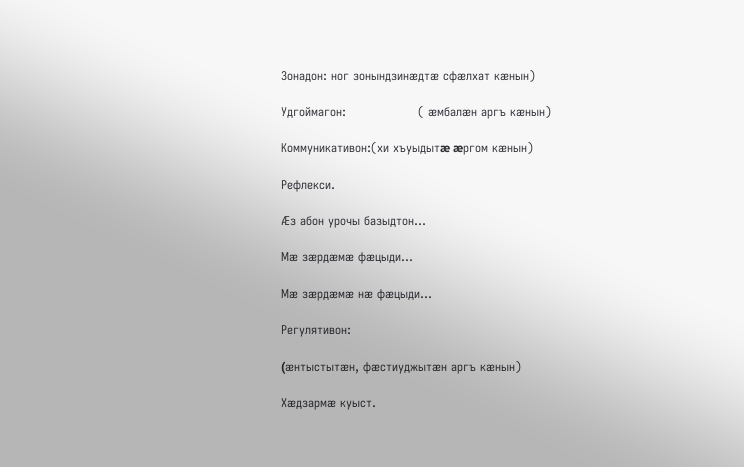Зонадон: ног зонындзинæдтæ сфæлхат кæнын)

Удгоймагон:                  ( æмбалæн аргъ кæнын)

Коммуникативон:(хи хъуыдытæ æргом кæнын)

Рефлекси.

Ӕз абон урочы базыдтон…

Мӕ зӕрдӕмӕ фӕцыди…

Мӕ зӕрдӕмӕ нӕ фӕцыди…

Регулятивон:

(æнтыстытæн, фæстиуджытæн аргъ кæнын)

Хӕдзармӕ куыст.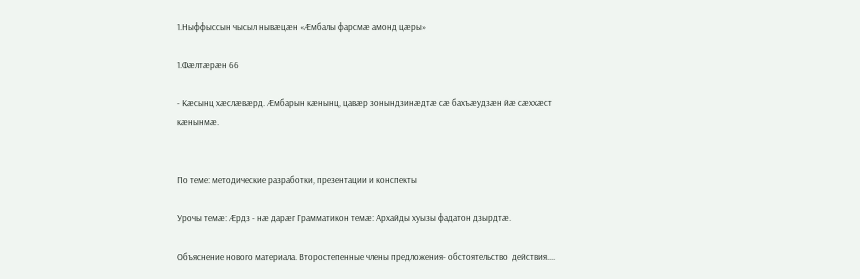1.Ныффыссын чысыл нывӕцӕн «Ӕмбалы фарсмӕ амонд цӕры»

1.Фӕлтӕрӕн 66

- Кæсынц хæслæвæрд. Æмбарын кæнынц, цавæр зонындзинæдтæ сæ бахъæудзæн йæ сæххæст кæнынмæ.


По теме: методические разработки, презентации и конспекты

Урочы темӕ: Æрдз - нæ дарæг Грамматикон темӕ: Архайды хуызы фадатон дзырдтӕ.

Объяснение нового материала. Второстепенные члены предложения- обстоятельство  действия....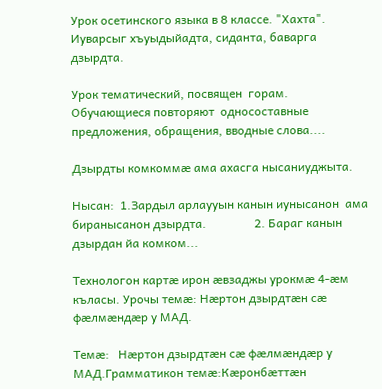Урок осетинского языка в 8 классе. "Хахта". Иуварсыг хъуыдыйадта, сиданта, баварга дзырдта.

Урок тематический, посвящен  горам. Обучающиеся повторяют  односоставные предложения, обращения, вводные слова....

Дзырдты комкоммæ ама ахасга нысаниуджыта.

Нысан:  1.Зардыл арлаууын канын иунысанон  ама биранысанон дзырдта.                2. Бараг канын дзырдан йа комком...

Технологон картæ ирон æвзаджы урокмæ 4-æм къласы. Урочы темӕ: Нæртон дзырдтæн сæ фæлмæндæр у МАД.

Темӕ:   Нæртон дзырдтæн сæ фæлмæндæр у МАД.Грамматикон темӕ:Кæронбæттæн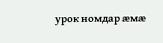урок номдар æмæ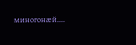миногонæй....